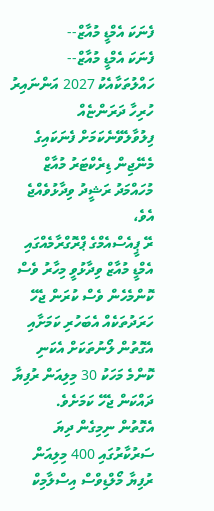ފެނަކަ އެމްޑީ މުއާޒް--
ފެނަކަ އެމްޑީ މުއާޒް--
ހައްލުތަކާއެކު 2027 އަންނައިރު ހުރިހާ ދަރަންޏެއް ފިލުވާލެވޭނެކަމަށް ފެނަކައިގެ މެނޭޖިން ޑިރެކްޓަރު މުއާޒް މުހައްމަދު ރަޝީދު ވިދާޅުވެއްޖެ އެވެ،
ރޭ ޕީއެސްއެމްގެ ޕްރޮގްރާމެއްގައި އެމްޑީ މުއާޒް ވިދާޅުވީ މިހާރު ވެސް ކޮންމެހެން ވެސް ކުރަން ޖެހޭ ހަރަދުތަކެއް އެބަހުރި ކަމަށާއި އެގޮތުން ލޯނުތަކަށް އެކަނި ކޮންމެ މަހަކު 30 މިލިއަން ރުފިޔާ ދައްކަން ޖެހޭ ކަމަށެވެ.
އެގޮތުން ނިމިގެން ދިޔަ ސަރުކާރުގައި 400 މިލިއަން ރުފިޔާ މޯލްޑިވްސް އިސްލާމިކް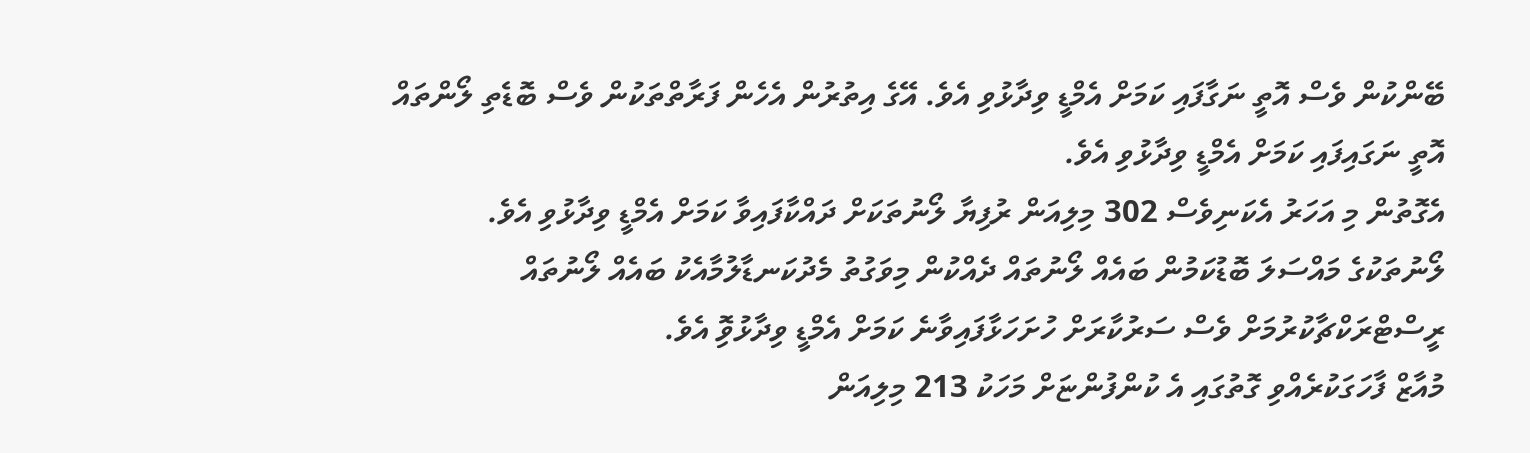ބޭންކުން ވެސް އޮތީ ނަގާފައި ކަމަށް އެމްޑީ ވިދާޅުވި އެވެ. އޭގެ އިތުރުން އެހެން ފަރާތްތަކުން ވެސް ބޮޑެތި ލޯންތައް އޮތީ ނަގައިފައި ކަމަށް އެމްޑީ ވިދާޅުވި އެވެ.
އެގޮތުން މި އަހަރު އެކަނިވެސް 302 މިލިއަން ރުފިޔާ ލޯނުތަކަށް ދައްކާފައިވާ ކަމަށް އެމްޑީ ވިދާޅުވި އެވެ.
ލޯނުތަކުގެ މައްސަލަ ބޮޑުކަމުން ބައެއް ލޯނުތައް ދެއްކުން މިވަގުތު މެދުކަނޑާލުމާއެކު ބައެއް ލޯނުތައް ރީސްޓްރަކްޗާކުރުމަށް ވެސް ސަރުކާރަށް ހުށަހަޅާފައިވާނެ ކަމަށް އެމްޑީ ވިދާޅުވިޮ އެވެ.
މުއާޒް ފާހަގަކުރެއްވި ގޮތުގައި އެ ކުންފުންޏަށް މަހަކު 213 މިލިއަން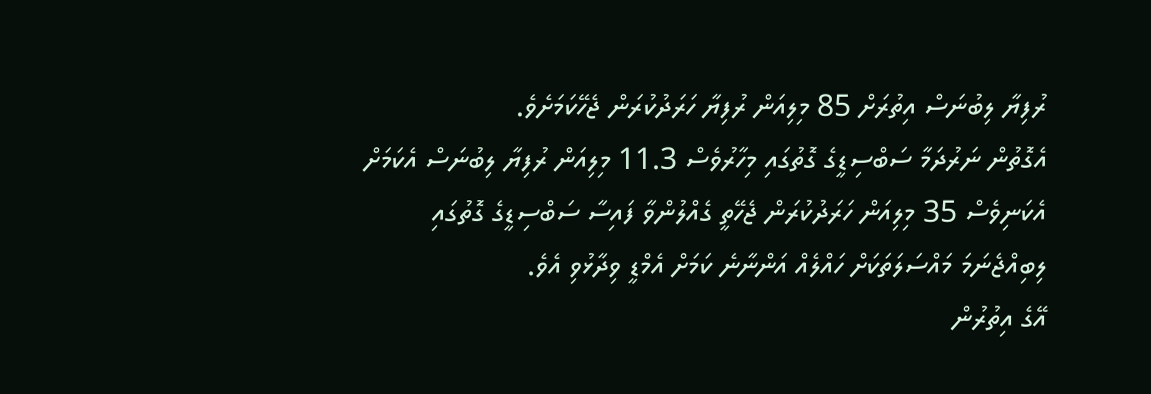ރުފިޔާ ލިބުނަސް އިތުރަށް 85 މިލިއަން ރުފިޔާ ހަރަދުކުރަން ޖެހޭކަމަށެވެ.
އެގޮތުން ނަރުދަމާ ސަބްސިޑީގެ ގޮތުގައި މިހާރުވެސް 11.3 މިލިއަން ރުފިޔާ ލިބުނަސް އެކަމަށް އެކަނިވެސް 35 މިލިއަން ހަރަދުކުރަން ޖެހޭތީ ގެއްލުންވާ ފައިސާ ސަބްސިޑީގެ ގޮތުގައި ލިބިއްޖެނަމަ މައްސަލަތަކަށް ހައްލެއް އަންނާނެ ކަމަށް އެމްޑީ ވިދާޅުވި އެވެ.
އޭގެ އިތުރުން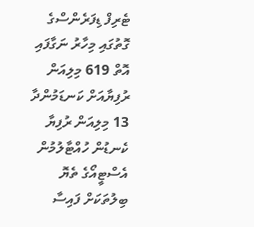ޓެރިފް ޑިފަރެންސްގެ ގޮތުގައި މިހާރު ނަގާފައި އޮތް 619 މިލިއަން ރުފިޔާއަށް ކަނޑަމުންދާ 13 މިލިއަން ރުފިޔާ ކެނޑުން ހުއްޓާލުމުން އެސްޓީއޯގެ ތެޔޮ ބިލުތަކަށް ފައިސާ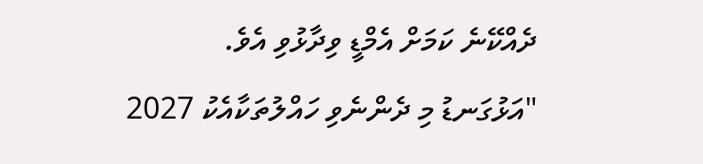ދެއްކޭނެ ކަމަށް އެމްޑީ ވިދާޅުވި އެވެ.
"އަޅުގަނޑު މި ދެންނެވި ހައްލުތަކާއެކު 2027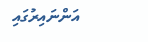އަންނައިރުގައި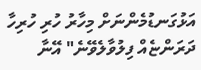އަޅުގަނޑުމެންނަށް މިހާރު ހުރި ހުރިހާ ދަރަންޏެއް ފިލުވާލެވޭނެ" އޭނާ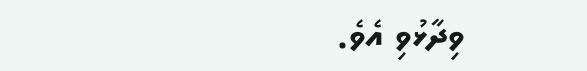ވިދާޅުވި އެވެ.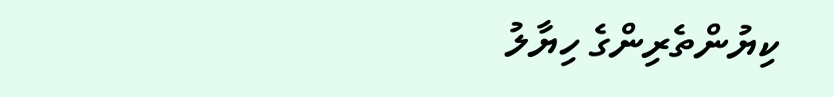ކިޔުންތެރިންގެ ހިޔާލު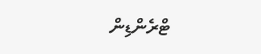ޓްރެންޑިން